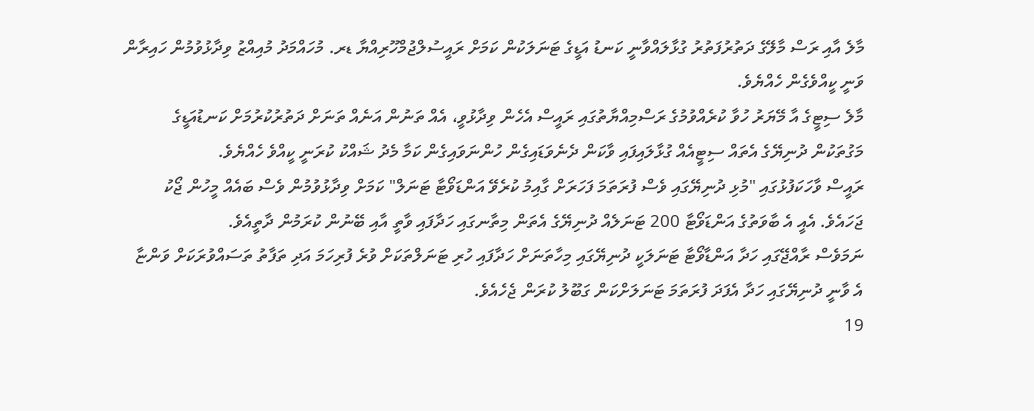މާލެ އާއި ރަސް މާލޭގެ ދަތުރުފަތުރު ގުޅާލައްވާނީ ކަނޑު އަޑީގެ ޓަނަލަކުން ކަމަށް ރައީސުލްޖުމްހޫރިއްޔާ ޑރ. މުހައްމަދު މުއިއްޒު ވިދާޅުވުމުން ހައިރާން ވަނީ ކީއްވެގެން ހެއްޔެވެ.
މާލެ ސިޓީގެ އާ މޭޔަރު ހުވާ ކުރެއްވުމުގެ ރަސްމިއްޔާތުގައި ރައީސް އެހެން ވިދާޅުވީ، އެއް ތަނުން އަނެއް ތަނަށް ދަތުރުކުރުމަށް ކަނޑުއަޑީގެ މަގުތަކުން ދުނިޔޭގެ އެތައް ސިޓީއެއް ގުޅާލައިފައި ވާކަން ދެނެވަޑައިގެން ހުންނަވައިގެން ކަމާ މެދު ޝައްކު ކުރަނީ ކީއްވެ ހެއްޔެވެ.
ރައީސް ވާހަކަފުޅުގައި "މުޅި ދުނިޔޭގައި ވެސް ފުރަތަމަ ފަހަރަށް ގާއިމު ކުރެވޭ އަންޑަވޯޓާ ޓަނަލް" ކަމަށް ވިދާޅުވުމުން ވެސް ބައެއް މީހުން ޖޯކު ޖަހައެވެ. އެއީ އެ ބާވަތުގެ އަންޑަވޯޓާ 200 ޓަނަލެއް ދުނިޔޭގެ އެތަން މިތާނގައި ހަދާފައި ވާތީ އާއި ބޭނުން ކުރަމުން ދާތީއެވެ.
ނަމަވެސް ރާއްޖޭގައި ހަދާ އަންޑާވޯޓާ ޓަނަލަކީ ދުނިޔޭގައި މިހާތަނަށް ހަދާފައި ހުރި ޓަނަލްތަކަށް ވުރެ ފުރިހަމަ އަދި ތަފާތު ތަސައްވުރަކަށް ވަންޏާ އެ ވާނީ ދުނިޔޭގައި ހަދާ އެފަދަ ފުރަތަމަ ޓަނަލަށްކަން ގަބޫލު ކުރަން ޖެހެއެވެ.
19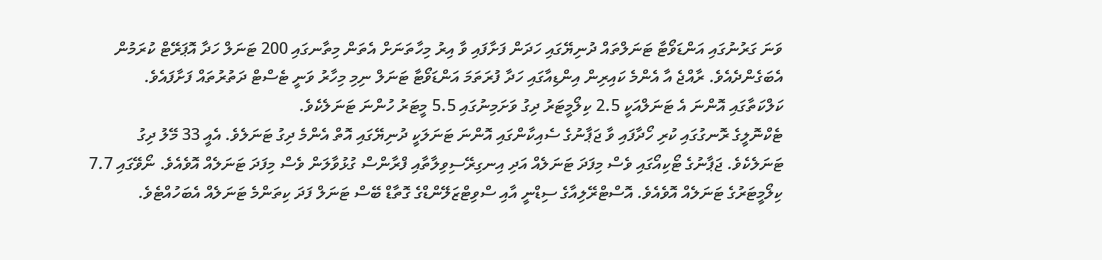ވަނަ ގަރުނުގައި އަންޑަވޯޓާ ޓަނަލްތައް ދުނިޔޭގައި ހަދަން ފަށާފައި ވާ އިރު މިހާތަނަށް އެތަން މިތާނގައި 200 ޓަނަލް ހަދާ އޮޕަރޭޓް ކުރަމުން އެބަގެންދެއެވެ. ރާއްޖެ އާ އެންމެ ކައިރިން އިންޑިއާގައި ހަދާ ފުރަތަމަ އަންޑަވޯޓާ ޓަނަލް ނިމި މިހާރު ވަނީ ޓެސްޓް ދަތުރުތައް ފަށާފައެވެ. ކަލްކަތާގައި އޮންނަ އެ ޓަނަލްއަކީ 2.5 ކިލޯމީޓަރު ދިގު ވަށަމިނުގައި 5.5 މީޓަރު ހުންނަ ޓަނަލެކެވެ.
ޓެކްނޮލީގެ ރޮނގުގައި ކުރި ހޯދާފައި ވާ ޖަޕާނުގެ ސެއިކާންގައި އޮންނަ ޓަނަލަކީ ދުނިޔޭގައި އޮތް އެންމެ ދިގު ޓަނަލެވެ. އެއީ 33 މޭލު ދިގު ޓަނަލެކެވެ. ޖަޕާނުގެ ޓޯކިއޯގައި ވެސް މިފަދަ ޓަނަލެއް އަދި އިނގިރޭސިވިލާތާއި ފްރާންސް ގުޅުވާލަން ވެސް މިފަދަ ޓަނަލެއް އޮވެއެވެ. ނޯވޭގައި 7.7 ކިލޯމީޓަރުގެ ޓަނަލެއް އޮވެއެވެ. އޮސްޓްރޭލިއާގެ ސިޑްނީ އާއި ސްވިޓްޒަލޭންޑްގެ ގޮތާޑް ބޭސް ޓަނަލް ފަދަ ކިތަންމެ ޓަނަލެއް އެބަހުއްޓެވެ.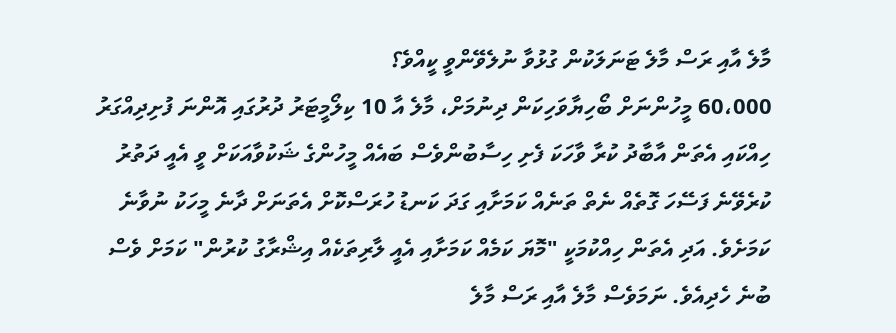މާލެ އާއި ރަސް މާލެ ޓަނަލަކުން ގުޅުވާ ނުލެވޭންވީ ކީއްވެ؟
60،000 މީހުންނަށް ބޯހިޔާވަހިކަން ދިނުމަށް، މާލެ އާ 10 ކިލޯމީޓަރު ދުރުގައި އޮންނަ ފުށިދިއްގަރު ހިއްކައި އެތަން އާބާދު ކުރާ ވާހަކަ ފެށި ހިސާބުންވެސް ބައެއް މީހުންގެ ޝަކުވާއަކަށް ވީ އެއީ ދަތުރު ކުރެވޭނެ ފަސޭހަ ގޮތެއް ނެތް ތަނެއް ކަމަށާއި ގަދަ ކަނޑު ހުރަސްކޮށް އެތަނަށް ދާނެ މީހަކު ނުވާނެ ކަމަށެވެ. އަދި އެތަން ހިއްކުމަކީ "މޮޔަ ކަމެއް ކަމަށާއި އެއީ ލާރިތަކެއް އިޝްރާގު ކުރުން" ކަމަށް ވެސް ބުނެ ހެދިއެވެ. ނަމަވެސް މާލެ އާއި ރަސް މާލެ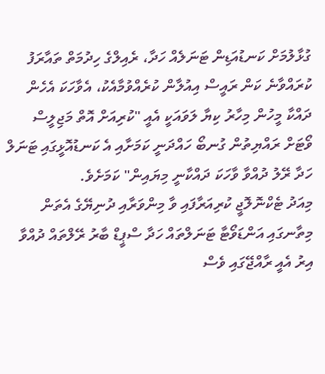ގުޅާލުމަށް ކަނޑުއަޑިން ޓަނަލެއް ހަދާ، ރެއިލްގެ ހިދުމަތް ތައާރަފު ކުރައްވާނެ ކަން ރައީސް އިއުލާން ކުރެއްވުމާއެކު، އެވާހަކަ އެހެން ދައްކާ މީހުން މިހާރު ކިޔާ ލަވައަކީ އެއީ "ކުރިއަށް އޮތް މަޖިލީސް ވޯޓަށް ރައްޔިތުން ގުނބޯ ހައްދަނީ ކަމަށާއި އެ ކަނޑުއޮޅީގައި ޓަނަލް ހަދާ ރޭލު ދުއްވާ ވާހަކަ ދައްކާނީ މިޔައިން" ކަމަށެވެ.
މިއަދު ޓެކްނޮލޮޖީ ކުރިއަރާފައި ވާ މިންވަރާއި ދުނިޔޭގެ އެތަން މިތާނގައި އަންޑަވޯޓާ ޓަނަލްތައް ހަދާ ސްޕީޑް ބާރު ރޭލްތައް ދުއްވާ އިރު އެއީ ރާއްޖޭގައި ވެސް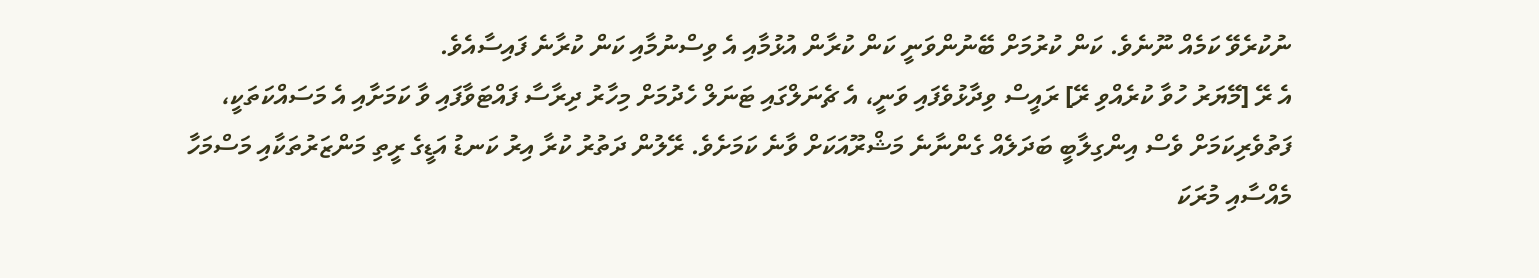ނުކުރެވޭ ކަމެއް ނޫނެވެ. ކަން ކުރުމަށް ބޭނުންވަނީ ކަން ކުރާން އުޅުމާއި އެ ވިސްނުމާއި ކަން ކުރާނެ ފައިސާއެވެ.
އެ ރޭ [މޭޔަރު ހުވާ ކުރެއްވި ރޭ] ރައީސް ވިދާޅުވެފައި ވަނީ، އެ ޗެނަލްގައި ޓަނަލް ހެދުމަށް މިހާރު ދިރާސާ ފައްޓަވާފައި ވާ ކަމަށާއި އެ މަސައްކަތަކީ، ފަތުވެރިކަމަށް ވެސް އިންގިލާބީ ބަދަލެއް ގެންނާނެ މަޝްރޫއަކަށް ވާނެ ކަމަށެވެ. ރޭލުން ދަތުރު ކުރާ އިރު ކަނޑު އަޑީގެ ރީތި މަންޒަރުތަކާއި މަސްމަހާ މެއްސާއި މުރަކަ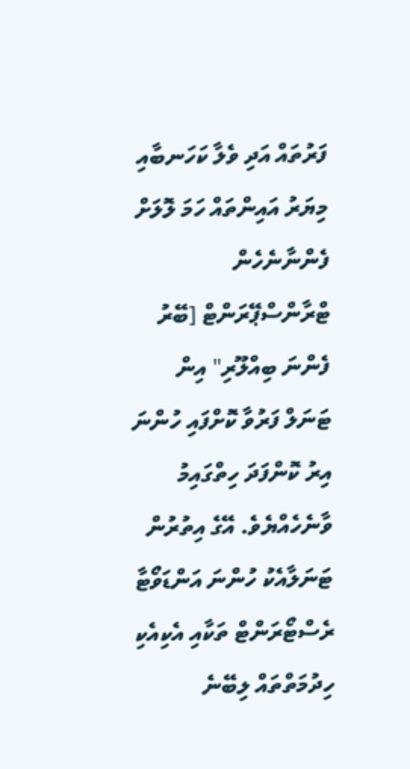ފަރުތައް އަދި ވެލާ ކަހަނބާއި މިޔަރު އައިންތައް ހަމަ ލޮލަށް ފެންނާނެހެން ޓްރާންސްޕޭރަންޓް [ބޭރު ފެންނަ ބިއްލޫރި" އިން ޓަނަލް ފަރުވާ ކޮށްފައި ހުންނަ އިރު ކޮންފަދަ ހިތްގައިމު ވާނެހެއްޔެވެ. އޭގެ އިތުރުން ޓަނަލާއެކު ހުންނަ އަންޑަވޯޓާ ރެސްޓޯރަންޓް ތަކާއި އެކިއެކި ހިދުމަތްތައް ލިބޭނެ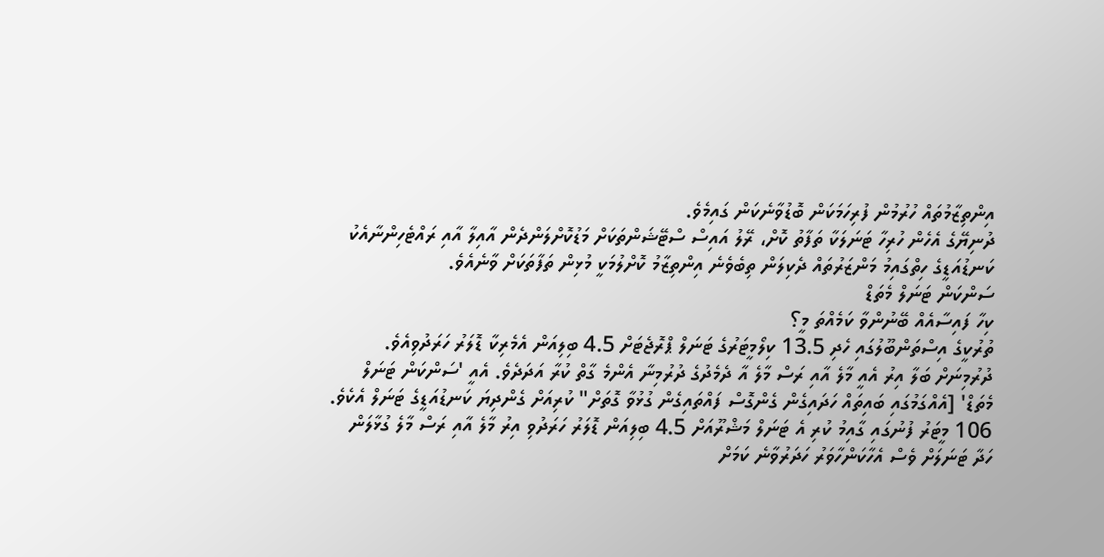އިންތިޒާމުތައް ހުރުމުން ފުރިހަމަކަން ބޮޑުވާނެކަން ގައިމެވެ.
ދުނިޔޭގެ އެހެން ހުރިހާ ޓަނަލަކާ ތަފާތު ކޮށް، ރޭލު އައިސް ސްޓޭޝަންތަކަށް މަޑުކޮށްލަންދެން އާއިލާ އާއި ރައްޓެހިންނާއެކު ކަނޑުއަޑީގެ ހިތްގައިމު މަންޒަރުތައް ދެކިލަން ތިބެވެނެ އިންތިޒާމު ކޮށްލުމަކީ މުޅިން ތަފާތަކަށް ވާނެއެވެ.
ސަންކަން ޓަނަލް މެތަޑް
ކިހާ ފައިސާއެއް ބޭނުންވާ ކަމެއްތަ މީ؟
ތުރުކީގެ އިސްތަންބޫލުގައި ހެދި 13.5 ކިލޯމީޓަރުގެ ޓަނަލް ޕްރޮޖެޓަށް 4.5 ބިލިއަން އެމެރިކާ ޑޮލަރު ހަރަދުވިއެވެ. ދުރުމިނަށް ބަލާ އިރު އެއީ މާލެ އާއި ރަސް މާލެ އާ ދެމެދުގެ ދުރުމިނާ އެންމެ ގާތް ކުރާ އަދަދެވެ. އެއީ 'ސަންކަން ޓަނަލް މެތަޑް' [އެއްގަމުގައި ބައިތައް ހަދައިގެން ގެންގޮސް ފައްތައިގެން ގުޅުވާ ގޮތަށް" ކުރިއަށް ގެންދިޔަ ކަނޑުއަޑީގެ ޓަނަލް އެކެވެ. 106 މީޓަރު ފުނުގައި ގާއިމު ކުރި އެ ޓަނަލް މަޝްރޫއަށް 4.5 ބިލިއަން ޑޮލަރު ހަރަދުވި އިރު މާލެ އާއި ރަސް މާލެ ގުޅާލަން ހަދާ ޓަނަލަށް ވެސް އެހާކަންހާވަރު ހަދަރުވާނެ ކަމަށް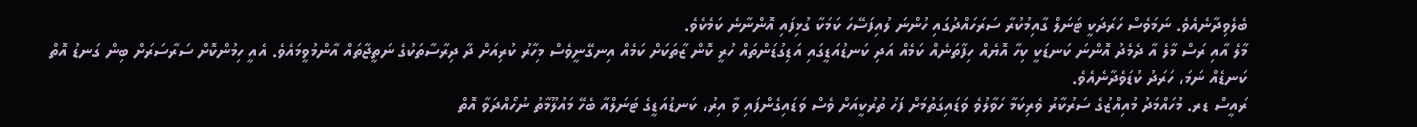ބެލެވިދާނެއެވެ. ނަމަވެސް ހަރަދަކީ ޓަނަލް ގާއިމުކުރާ ސަރަހައްދުގައި ހުންނަ ލުއިފަސޭހަ ކަމަކާ ގުޅިފައި އޮންނާނެ ކަމެކެވެ.
މާލެ އާއި ރަސް މާލެ އާ ދެމެދު އޮންނަ ކަނޑަކީ ކިހާ އޮޔެއް ހިފާތަނެއް ކަމެއް އަދި ކަނޑުއަޑީގައި އަޑިގުޑަންތައް ހުރީ ކޮން ޒާތަކަށް ކަމެއް އިނގޭނީވެސް މިހާރު ކުރިއަށް ދާ ދިރާސާތަކުގެ ނަތީޖާތައް އާންމުވީމައެވެ. އެއީ ހިމުންކޮށް ސަރާސަރަށް ބިން ގަނޑު އޮތް ކަނޑެއް ނަމަ، ހަރަދު ކުޑަވެދާނެއެވެ.
ރައީސް ޑރ. މުހައްމަދު މުއިއްޒުގެ ސަރުކާރު ވެރިކަމާ ހަވާލުވެ ވަޑައިގަތުމަށް ފަހު ތުރުކީއަށް ވެސް ވަޑައިގެންފައި ވާ އިރު، ކަނޑުއަޑީގެ ޓަނަލްއާ ބެހޭ މައުލޫމާތު ނުހޯއްދަވާ އޮތް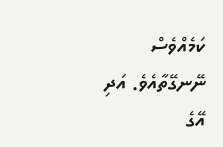ކަމެއްވެސް ނޭނގޭތާއެވެ. އަދި އޭގެ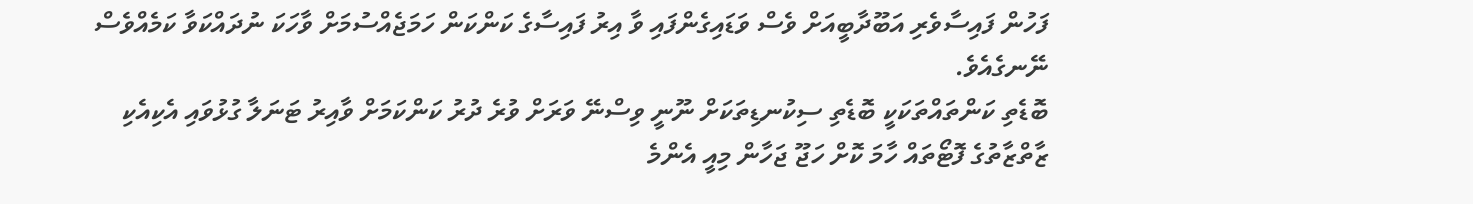ފަހުން ފައިސާވެރި އަބޫދާބީއަށް ވެސް ވަޑައިގެންފައި ވާ އިރު ފައިސާގެ ކަންކަން ހަމަޖެއްސުމަށް ވާހަކަ ނުދައްކަވާ ކަމެއްވެސް ނޭނގެއެވެ.
ބޮޑެތި ކަންތައްތަކަކީ ބޮޑެތި ސިކުނޑިތަކަށް ނޫނީ ވިސްނޭ ވަރަށް ވުރެ ދުރު ކަންކަމަށް ވާއިރު ޓަނަލާ ގުޅުވައި އެކިއެކި ޒާތްޒާތުގެ ފޮޓޯތައް ހާމަ ކޮށް ހަޖޫ ޖަހާން މިއީ އެންމެ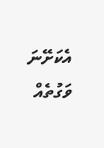އެކަށޭނަ ވަގުތެއް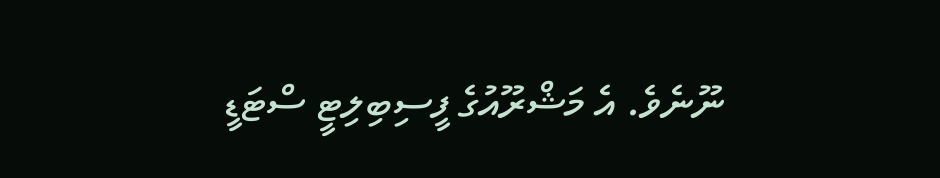ނޫނެވެ. އެ މަޝްރޫއުގެ ފީސިބިލިޓީ ސްޓަޑީ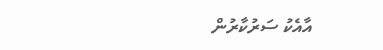އާއެކު ސަރުކާރުން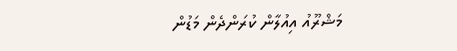މަޝްރޫއު އިއުލާން ކުރަންދެން މަޑުން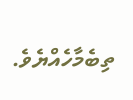ތިބެމާހެއްޔެވެ.